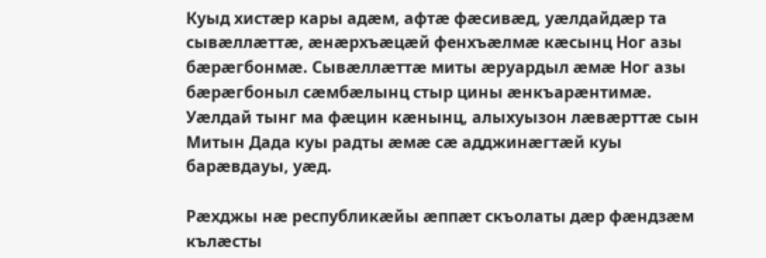Куыд хистæр кары адæм, афтæ фæсивæд, уæлдайдæр та сывæллæттæ, æнæрхъæцæй фенхъæлмæ кæсынц Ног азы бæрæгбонмæ. Сывæллæттæ миты æруардыл æмæ Ног азы бæрæгбоныл сæмбæлынц стыр цины æнкъарæнтимæ. Уæлдай тынг ма фæцин кæнынц, алыхуызон лæвæрттæ сын Митын Дада куы радты æмæ сæ адджинæгтæй куы барæвдауы, уæд.

Рæхджы нæ республикæйы æппæт скъолаты дæр фæндзæм кълæсты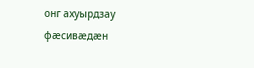онг ахуырдзау фæсивæдæн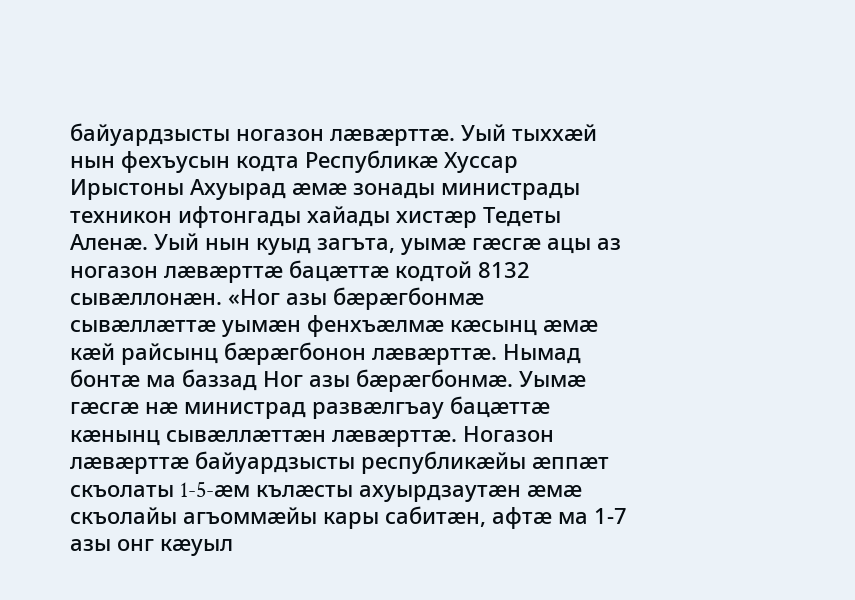байуардзысты ногазон лæвæрттæ. Уый тыххæй нын фехъусын кодта Республикæ Хуссар Ирыстоны Ахуырад æмæ зонады министрады техникон ифтонгады хайады хистæр Тедеты Аленæ. Уый нын куыд загъта, уымæ гæсгæ ацы аз ногазон лæвæрттæ бацæттæ кодтой 8132 сывæллонæн. «Ног азы бæрæгбонмæ сывæллæттæ уымæн фенхъæлмæ кæсынц æмæ кæй райсынц бæрæгбонон лæвæрттæ. Нымад бонтæ ма баззад Ног азы бæрæгбонмæ. Уымæ гæсгæ нæ министрад развæлгъау бацæттæ кæнынц сывæллæттæн лæвæрттæ. Ногазон лæвæрттæ байуардзысты республикæйы æппæт скъолаты 1-5-æм кълæсты ахуырдзаутæн æмæ скъолайы агъоммæйы кары сабитæн, афтæ ма 1-7 азы онг кæуыл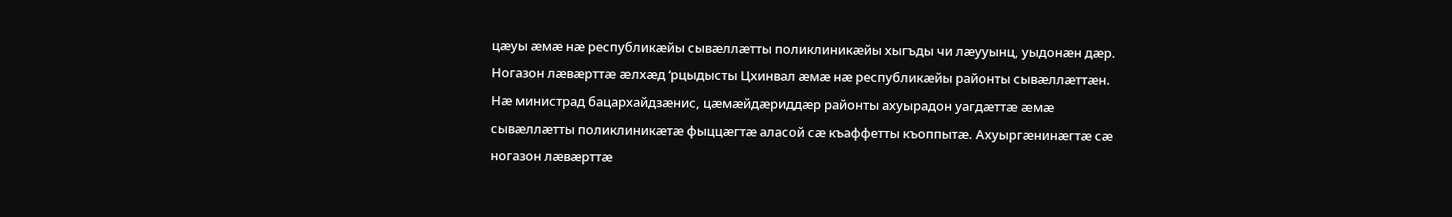цæуы æмæ нæ республикæйы сывæллæтты поликлиникæйы хыгъды чи лæууынц, уыдонæн дæр. Ногазон лæвæрттæ æлхæд ‘рцыдысты Цхинвал æмæ нæ республикæйы районты сывæллæттæн. Нæ министрад бацархайдзæнис, цæмæйдæриддæр районты ахуырадон уагдæттæ æмæ сывæллæтты поликлиникæтæ фыццæгтæ аласой сæ къаффетты къоппытæ. Ахуыргæнинæгтæ сæ ногазон лæвæрттæ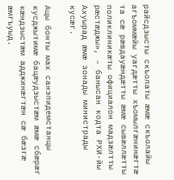райсдзысты скъолаты æмæ скъолайы агъоммæйы уагдæтты хъомылгæнинæгтæ та сæ рæвдауæндæтты æмæ сывæллæтты поликлиникæты официалон мадзæлтты рæстæджы», – банысан кодта РХИ-йы Ахуырад æмæ зонады министрады кусæг.

Ацы бонты мах санэпидемстанцы кусджытимæ бацæудзыстæм æмæ сбæрæг кæндзыстæм адджинæгтæн сæ бæзгæ æмгъуыд.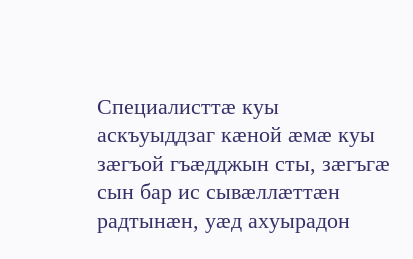Специалисттæ куы аскъуыддзаг кæной æмæ куы зæгъой гъæдджын сты, зæгъгæ сын бар ис сывæллæттæн радтынæн, уæд ахуырадон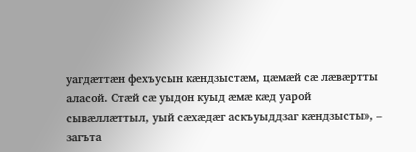уагдæттæн фехъусын кæндзыстæм, цæмæй сæ лæвæртты аласой. Стæй сæ уыдон куыд æмæ кæд уарой сывæллæттыл, уый сæхæдæг аскъуыддзаг кæндзысты», – загъта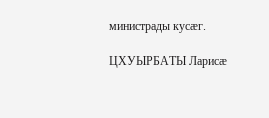министрады кусæг.

ЦХУЫРБАТЫ Ларисæ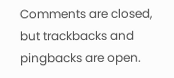Comments are closed, but trackbacks and pingbacks are open.